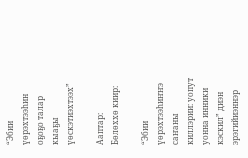“Эбии үөрэхтээһин оҕоҕо талар кыаҕы үөскэтиэхтээх”

Ааптар:
Бөлөххө киир:

“Эбии үөрэхтээһиҥҥэ саҥаны киллэрии: уопут уонна инники кэскил” диэн эрэгийиэннэр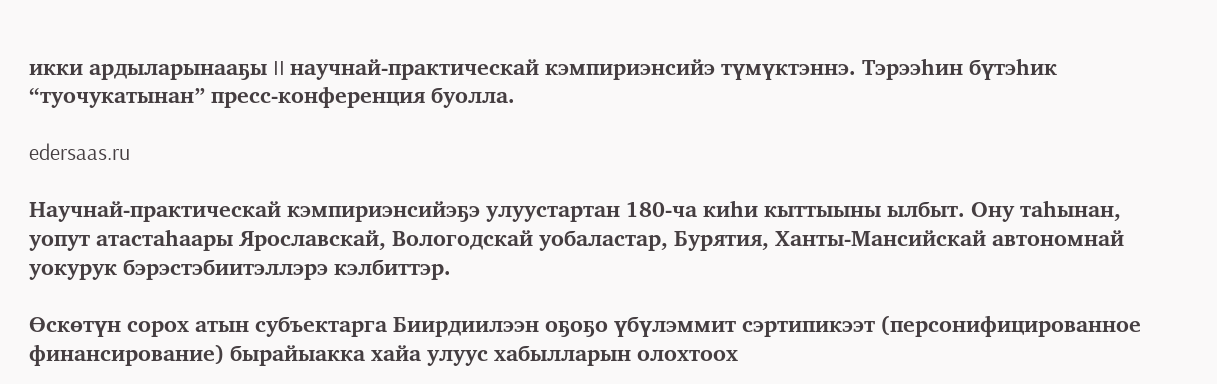икки ардыларынааҕы II научнай-практическай кэмпириэнсийэ түмүктэннэ. Тэрээһин бүтэһик “туочукатынан” пресс-конференция буолла.

edersaas.ru

Научнай-практическай кэмпириэнсийэҕэ улуустартан 180-ча киһи кыттыыны ылбыт. Ону таһынан, уопут атастаһаары Ярославскай, Вологодскай уобаластар, Бурятия, Ханты-Мансийскай автономнай уокурук бэрэстэбиитэллэрэ кэлбиттэр.

Өскөтүн сорох атын субъектарга Биирдиилээн оҕоҕо үбүлэммит сэртипикээт (персонифицированное финансирование) бырайыакка хайа улуус хабылларын олохтоох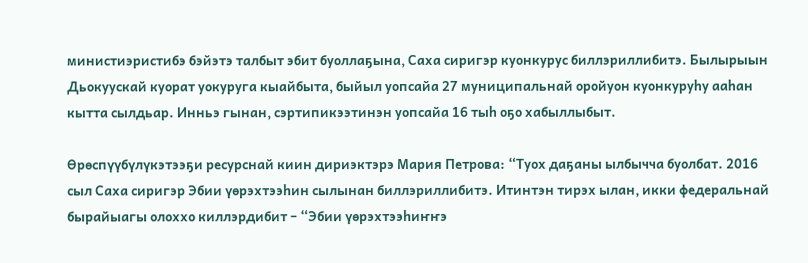министиэристибэ бэйэтэ талбыт эбит буоллаҕына, Саха сиригэр куонкурус биллэриллибитэ. Былырыын Дьокуускай куорат уокуруга кыайбыта, быйыл уопсайа 27 муниципальнай оройуон куонкуруһу ааһан кытта сылдьар. Инньэ гынан, сэртипикээтинэн уопсайа 16 тыһ оҕо хабыллыбыт.

Өрөспүүбүлүкэтээҕи ресурснай киин дириэктэрэ Мария Петрова: “Туох даҕаны ылбычча буолбат. 2016 сыл Саха сиригэр Эбии үөрэхтээһин сылынан биллэриллибитэ. Итинтэн тирэх ылан, икки федеральнай бырайыагы олоххо киллэрдибит – “Эбии үөрэхтээһиҥҥэ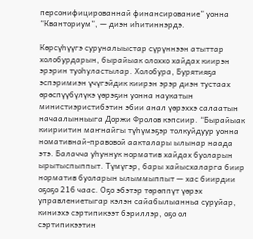персонифицированнай финансирование” уонна “Кванториум”, — диэн иһитиннэрдэ.

Көрсүһүүгэ суруналыыстар сүрүннээн атыттар холобурдарын, бырайыак олоххо хайдах киирэн эрэрин туоһуластылар. Холобура, Бурятияҕа эспэримиэн үчүгэйдик киирэн эрэр диэн тустаах өрөспүүбүлүкэ үөрэҕин уонна наукатын министиэристибэтин эбии анал үөрэххэ салаатын начаалынньыга Доржи Фролов кэпсиир. “Бырайыак киириитин маҥнайгы түһүмэҕэр толкуйдуур уонна номативнай-правовой аакталары ылынар наада этэ. Балачча уһуннук норматив хайдах буоларын ырытыспыппыт. Түмүгэр, бары хайысхаларга биир норматив буоларын ылыммыппыт — хас биирдии оҕоҕо 216 чаас. Оҕо эбэтэр төрөппүт үөрэх управлениетыгар кэлэн сайабылыанньа суруйар, киниэхэ сэртипикээт бэриллэр, оҕо ол сэртипикээтин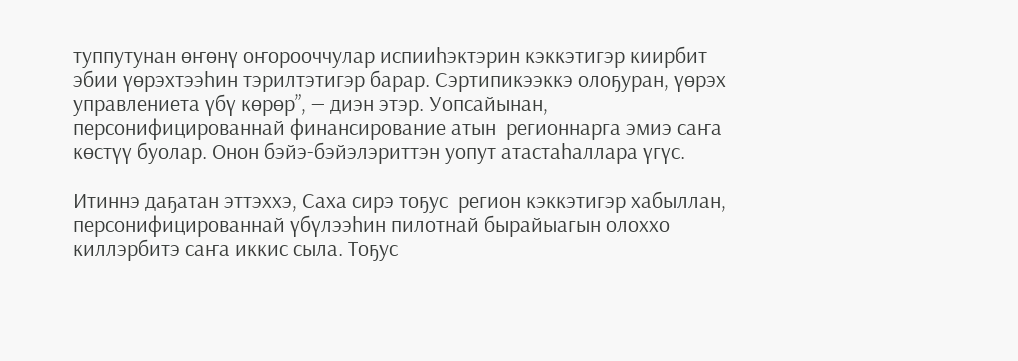туппутунан өҥөнү оҥорооччулар испииһэктэрин кэккэтигэр киирбит эбии үөрэхтээһин тэрилтэтигэр барар. Сэртипикээккэ олоҕуран, үөрэх управлениета үбү көрөр”, — диэн этэр. Уопсайынан, персонифицированнай финансирование атын  регионнарга эмиэ саҥа көстүү буолар. Онон бэйэ-бэйэлэриттэн уопут атастаһаллара үгүс.

Итиннэ даҕатан эттэххэ, Саха сирэ тоҕус  регион кэккэтигэр хабыллан, персонифицированнай үбүлээһин пилотнай бырайыагын олоххо киллэрбитэ саҥа иккис сыла. Тоҕус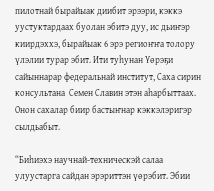пилотнай бырайыак диибит эрээри, кэккэ уустуктардаах буолан эбитэ дуу, ис дьиҥэр киирдэххэ, бырайыак 6 эрэ региоҥҥа толору үлэлии турар эбит. Ити туһунан Үөрэҕи сайыннарар федеральнай институт, Саха сирин консультана  Семен Славин этэн аһарбыттаах.  Онон сахалар биир бастыҥнар кэккэлэригэр сылдьабыт.

“Биһиэхэ научнай-техническэй салаа улуустарга сайдан эрэриттэн үөрэбит. Эбии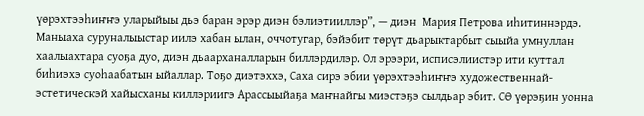үөрэхтээһиҥҥэ уларыйыы дьэ баран эрэр диэн бэлиэтииллэр”, — диэн  Мария Петрова иһитиннэрдэ. Маныаха суруналыыстар иилэ хабан ылан, оччотугар, бэйэбит төрүт дьарыктарбыт сыыйа умнуллан хаалыахтара суоҕа дуо, диэн дьаарханалларын биллэрдилэр. Ол эрээри, исписэлиистэр ити куттал биһиэхэ суоһаабатын ыйаллар. Тоҕо диэтэххэ, Саха сирэ эбии үөрэхтээһиҥҥэ художественнай-эстетическэй хайысханы киллэриигэ Арассыыйаҕа маҥнайгы миэстэҕэ сылдьар эбит. СӨ үөрэҕин уонна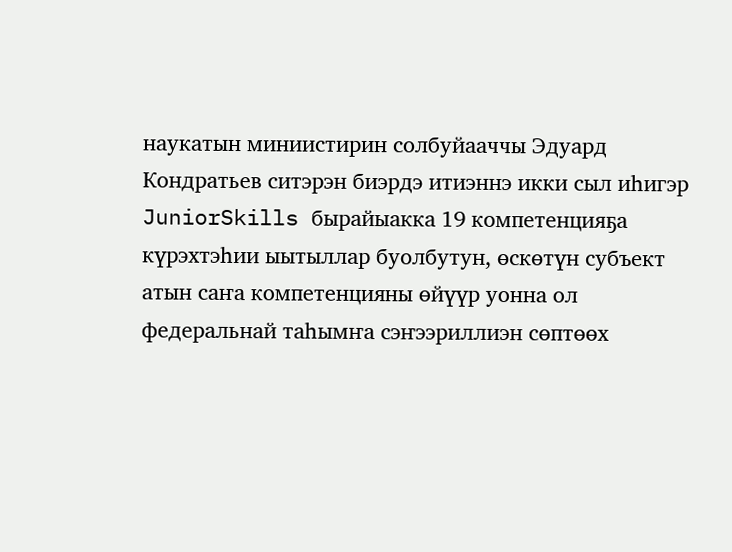наукатын миниистирин солбуйааччы Эдуард Кондратьев ситэрэн биэрдэ итиэннэ икки сыл иһигэр JuniorSkills бырайыакка 19 компетенцияҕа күрэхтэһии ыытыллар буолбутун, өскөтүн субъект атын саҥа компетенцияны өйүүр уонна ол федеральнай таһымҥа сэҥээриллиэн сөптөөх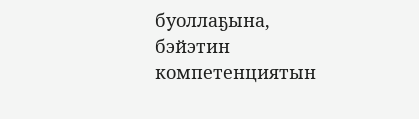буоллаҕына, бэйэтин компетенциятын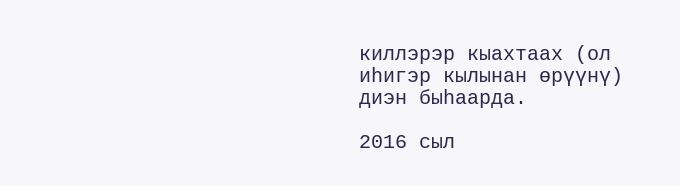киллэрэр кыахтаах (ол иһигэр кылынан өрүүнү) диэн быһаарда.

2016 сыл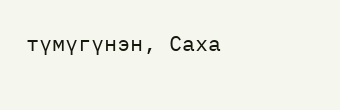түмүгүнэн, Саха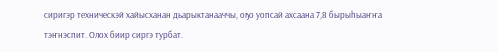сиригэр техническэй хайысханан дьарыктанааччы, оҕо уопсай ахсаана 7,8 бырыһыаҥҥа тэҥнэспит. Олох биир сиргэ турбат.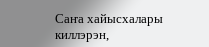Саҥа хайысхалары киллэрэн,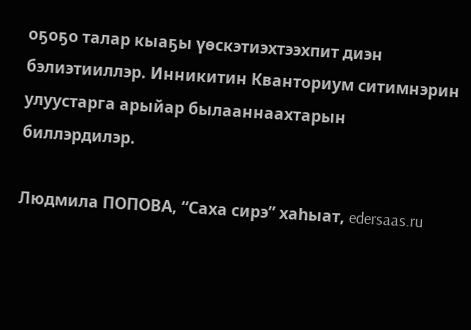оҕоҕо талар кыаҕы үөскэтиэхтээхпит диэн бэлиэтииллэр. Инникитин Кванториум ситимнэрин улуустарга арыйар былааннаахтарын биллэрдилэр.

Людмила ПОПОВА, “Саха сирэ” хаһыат, edersaas.ru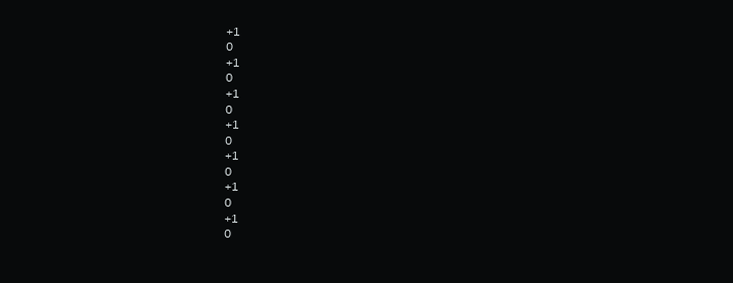+1
0
+1
0
+1
0
+1
0
+1
0
+1
0
+1
0